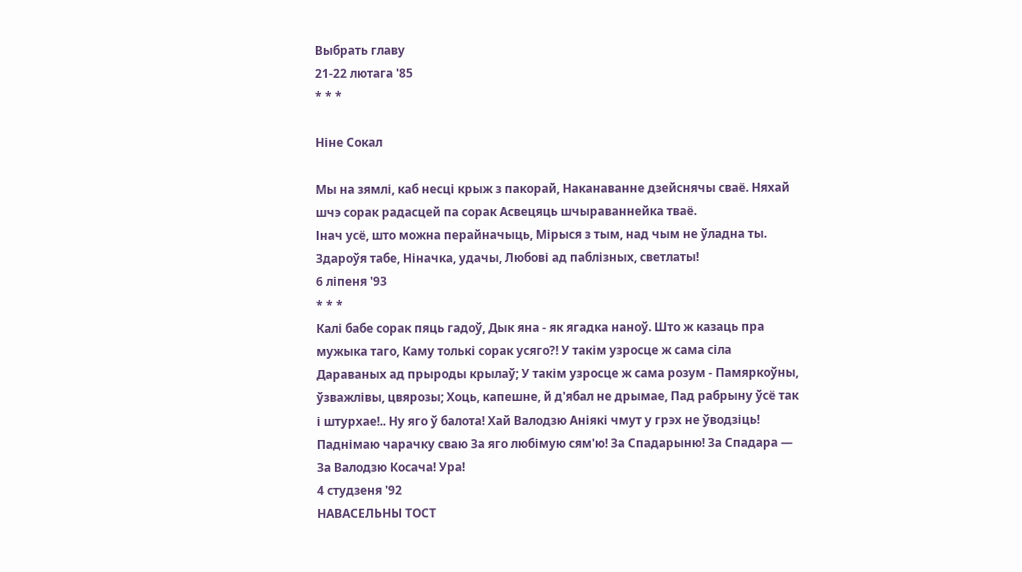Выбрать главу
21-22 лютага '85
* * *

Ніне Сокал

Мы на зямлі, каб несці крыж з пакорай, Наканаванне дзейснячы сваё. Няхай шчэ сорак радасцей па сорак Асвецяць шчыраваннейка тваё.
Інач усё, што можна перайначыць, Мірыся з тым, над чым не ўладна ты. Здароўя табе, Ніначка, удачы, Любові ад паблізных, светлаты!
6 ліпеня '93
* * *
Калі бабе сорак пяць гадоў, Дык яна - як ягадка наноў. Што ж казаць пра мужыка таго, Каму толькі сорак усяго?! У такім узросце ж сама сіла Дараваных ад прыроды крылаў; У такім узросце ж сама розум - Памяркоўны, ўзважлівы, цвярозы; Хоць, капешне, й д'ябал не дрымае, Пад рабрыну ўсё так і штурхае!.. Ну яго ў балота! Хай Валодзю Аніякі чмут у грэх не ўводзіць! Паднімаю чарачку сваю За яго любімую сям'ю! За Спадарыню! За Спадара — За Валодзю Косача! Ура!
4 студзеня '92
НАВАСЕЛЬНЫ ТОСТ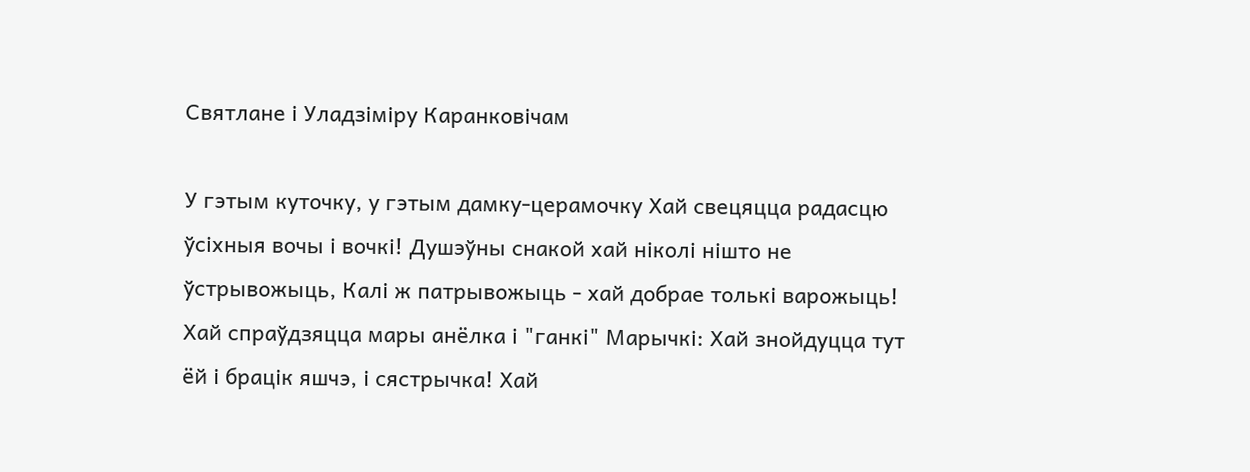Святлане і Уладзіміру Каранковічам

У гэтым куточку, у гэтым дамку-церамочку Хай свецяцца радасцю ўсіхныя вочы і вочкі! Душэўны снакой хай ніколі нішто не ўстрывожыць, Калі ж патрывожыць - хай добрае толькі варожыць! Хай спраўдзяцца мары анёлка і "ганкі" Марычкі: Хай знойдуцца тут ёй і брацік яшчэ, і сястрычка! Хай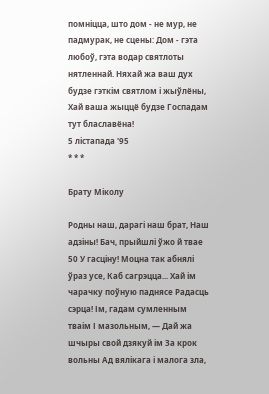помніцца, што дом - не мур, не падмурак, не сцены: Дом - гэта любоў, гэта водар святлоты нятленнай. Няхай жа ваш дух будзе гэткім святлом і жыўлёны, Хай ваша жыццё будзе Госпадам тут блаславёна!
5 лістапада '95
* * *

Брату Міколу

Родны наш, дарагі наш брат, Наш адзіны! Бач, прыйшлі ўжо й твае 50 У гасціну! Моцна так абнялі ўраз усе, Каб сагрэцца... Хай ім чарачку поўную паднясе Радасць сэрца! Ім, гадам сумленным тваім І мазольным, — Дай жа шчыры свой дзякуй ім За крок вольны Ад вялікага і малога зла,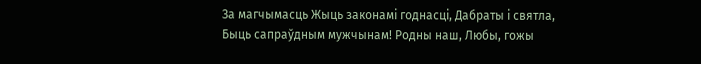За магчымасць Жыць законамі годнасці, Дабраты і святла, Быць сапраўдным мужчынам! Родны наш, Любы, гожы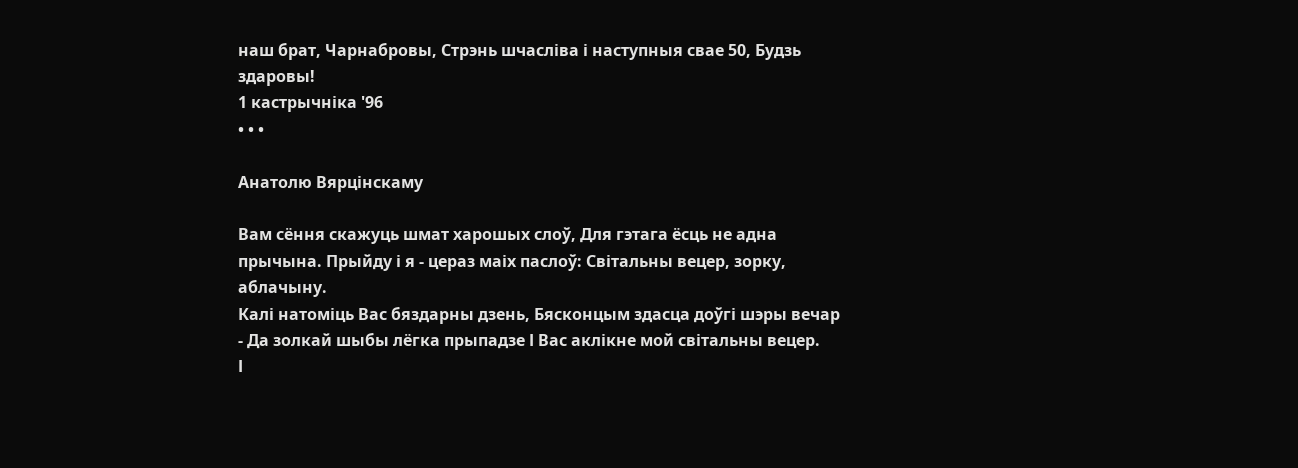наш брат, Чарнабровы, Стрэнь шчасліва і наступныя свае 50, Будзь здаровы!
1 кастрычніка '96
• • •

Анатолю Вярцінскаму

Вам сёння скажуць шмат харошых слоў, Для гэтага ёсць не адна прычына. Прыйду і я - цераз маіх паслоў: Світальны вецер, зорку, аблачыну.
Калі натоміць Вас бяздарны дзень, Бясконцым здасца доўгі шэры вечар - Да золкай шыбы лёгка прыпадзе І Вас аклікне мой світальны вецер.
І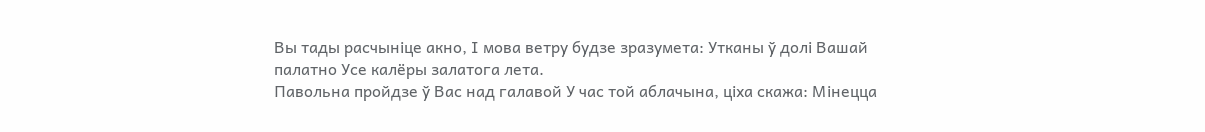Вы тады расчыніце акно, І мова ветру будзе зразумета: Утканы ў долі Вашай палатно Усе калёры залатога лета.
Павольна пройдзе ў Вас над галавой У час той аблачына, ціха скажа: Мінецца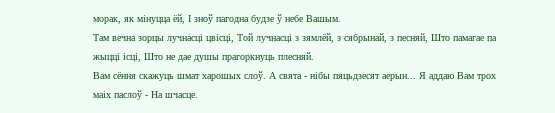морак, як мінуцца ёй, І зноў пагодна будзе ў небе Вашым.
Там вечна зорцы лучнасці цвісці, Той лучнасці з зямлёй, з сябрынай, з песняй, Што памагае па жыцці ісці, Што не дае душы прагоркнуць плесняй.
Вам сёння скажуць шмат харошых слоў. А свята - нібы пяцьдзесят аерын... Я аддаю Вам трох маіх паслоў - На шчасце.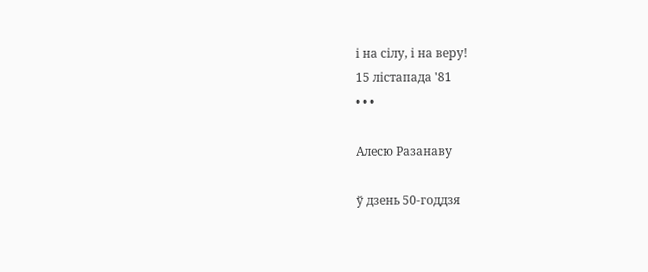і на сілу, і на веру!
15 лістапада '81
• • •

Алесю Разанаву

ў дзень 50-годдзя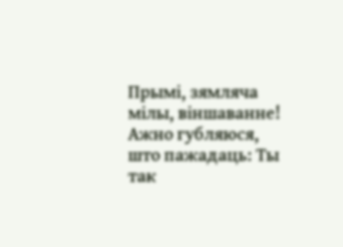Прымі, зямляча мілы, віншаванне! Ажно губляюся, што пажадаць: Ты так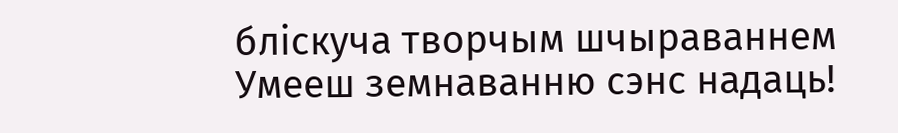бліскуча творчым шчыраваннем Умееш земнаванню сэнс надаць!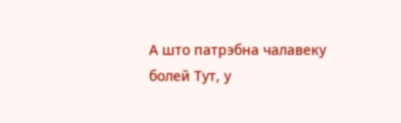А што патрэбна чалавеку болей Тут, у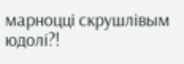марноцці скрушлівым юдолі?!